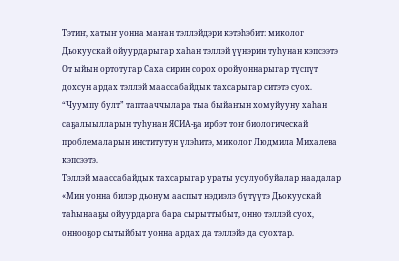Тэтиҥ, хатыҥ уонна маҥан тэллэйдэри кэтэһэбит: миколог Дьокуускай ойуурдарыгар хаһан тэллэй үүнэрин туһунан кэпсээтэ
От ыйын ортотугар Саха сирин сорох оройуоннарыгар түспүт дохсун ардах тэллэй маассабайдык тахсарыгар ситэтэ суох. “Чуумпу булт” таптааччылара тыа быйаҥын хомуйууну хаһан саҕалыылларын туһунан ЯСИА-ҕа ирбэт тоҥ биологическай проблемаларын институтун үлэһитэ, миколог Людмила Михалева кэпсээтэ.
Тэллэй маассабайдык тахсарыгар ураты усулуобуйалар наадалар
«Мин уонна билэр дьонум ааспыт нэдиэлэ бүтүүтэ Дьокуускай таһынааҕы ойуурдарга бара сырыттыбыт, онно тэллэй суох, оннооҕор сытыйбыт уонна ардах да тэллэйэ да суохтар.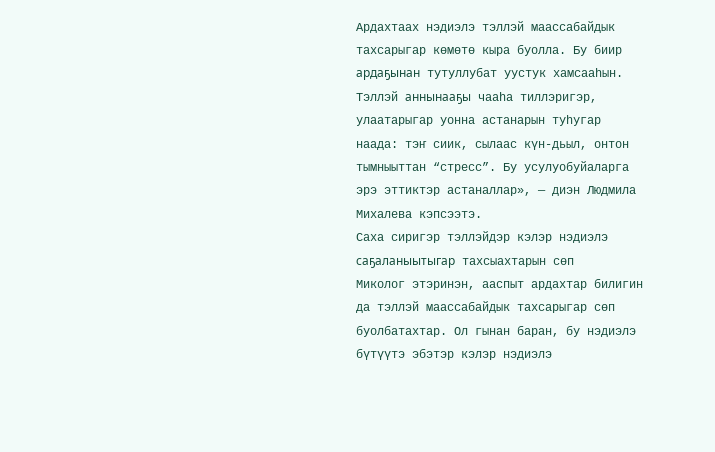Ардахтаах нэдиэлэ тэллэй маассабайдык тахсарыгар көмөтө кыра буолла. Бу биир ардаҕынан тутуллубат уустук хамсааһын.
Тэллэй аннынааҕы чааһа тиллэригэр, улаатарыгар уонна астанарын туһугар наада: тэҥ сиик, сылаас күн-дьыл, онтон тымныыттан “стресс”. Бу усулуобуйаларга эрэ эттиктэр астаналлар», — диэн Людмила Михалева кэпсээтэ.
Саха сиригэр тэллэйдэр кэлэр нэдиэлэ саҕаланыытыгар тахсыахтарын сөп
Миколог этэринэн, ааспыт ардахтар билигин да тэллэй маассабайдык тахсарыгар сөп буолбатахтар. Ол гынан баран, бу нэдиэлэ бүтүүтэ эбэтэр кэлэр нэдиэлэ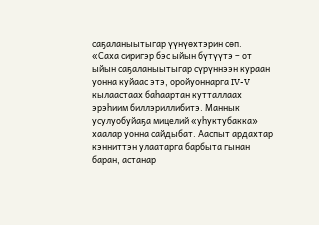саҕаланыытыгар үүнүөхтэрин сөп.
«Саха сиригэр бэс ыйын бүтүүтэ – от ыйын саҕаланыытыгар сүрүннээн кураан уонна куйаас этэ, оройуоннарга IV-V кылаастаах баһаартан кутталлаах эрэһиим биллэриллибитэ. Маннык усулуобуйаҕа мицелий «уһуктубакка» хаалар уонна сайдыбат. Ааспыт ардахтар кэнниттэн улаатарга барбыта гынан баран, астанар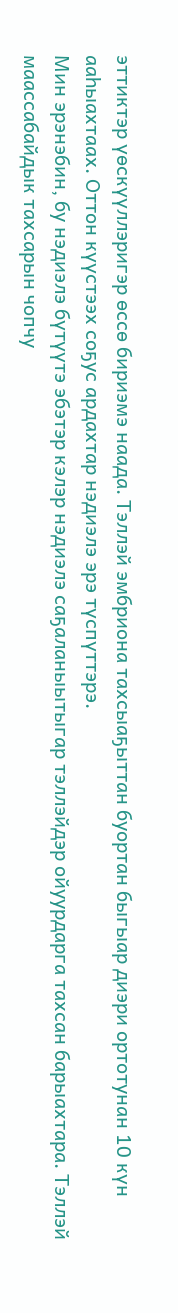эттиктэр үөскүүллэригэр өссө бириэмэ наада. Тэллэй эмбриона тахсыаҕыттан буортан быгыар диэри ортотунан 10 күн ааһыахтаах. Оттон күүстээх соҕус ардахтар нэдиэлэ эрэ түспүттэрэ.
Мин эрэнэбин, бу нэдиэлэ бүтүүтэ эбэтэр кэлэр нэдиэлэ саҕаланыытыгар тэллэйдэр ойуурдарга тахсан барыахтара. Тэллэй маассабайдык тахсарын чопчу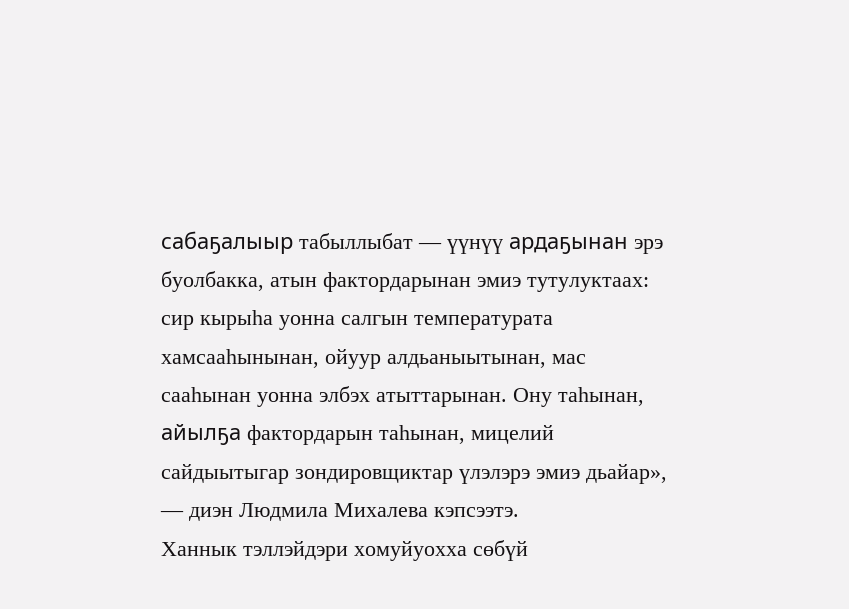сабаҕалыыр табыллыбат — үүнүү ардаҕынан эрэ буолбакка, атын фактордарынан эмиэ тутулуктаах: сир кырыһа уонна салгын температурата хамсааһынынан, ойуур алдьаныытынан, мас сааһынан уонна элбэх атыттарынан. Ону таһынан, айылҕа фактордарын таһынан, мицелий сайдыытыгар зондировщиктар үлэлэрэ эмиэ дьайар», — диэн Людмила Михалева кэпсээтэ.
Ханнык тэллэйдэри хомуйуохха сөбүй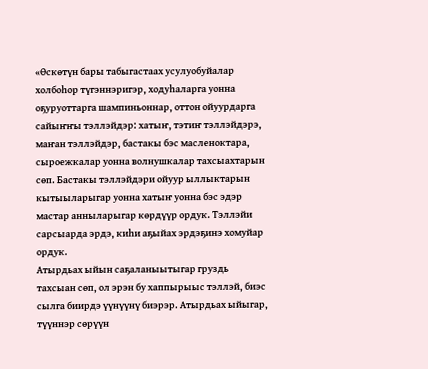«Өскөтүн бары табыгастаах усулуобуйалар холбоһор түгэннэригэр, ходуһаларга уонна оҕуруоттарга шампиньоннар, оттон ойуурдарга сайыҥҥы тэллэйдэр: хатыҥ, тэтиҥ тэллэйдэрэ, маҥан тэллэйдэр, бастакы бэс масленоктара, сыроежкалар уонна волнушкалар тахсыахтарын сөп. Бастакы тэллэйдэри ойуур ыллыктарын кытыыларыгар уонна хатыҥ уонна бэс эдэр мастар анныларыгар көрдүүр ордук. Тэллэйи сарсыарда эрдэ, киһи аҕыйах эрдэҕинэ хомуйар ордук.
Атырдьах ыйын саҕаланыытыгар груздь тахсыан сөп, ол эрэн бу хаппырыыс тэллэй, биэс сылга биирдэ үүнүүнү биэрэр. Атырдьах ыйыгар, түүннэр сөрүүн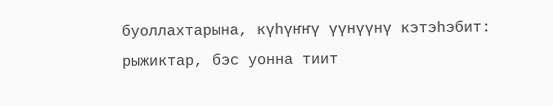буоллахтарына, күһүҥҥү үүнүүнү кэтэһэбит: рыжиктар, бэс уонна тиит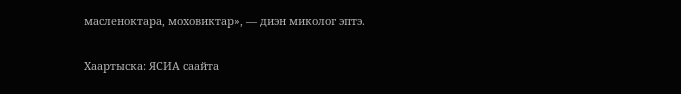масленоктара, моховиктар», — диэн миколог эптэ.

Хаартыска: ЯСИА саайта